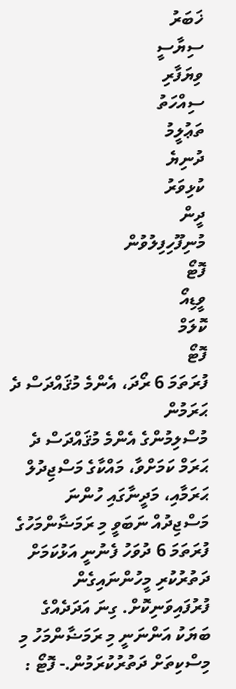ޚަބަރު
ސިޔާސީ
ވިޔަފާރި
ސިއްހަތު
ތަޢުލީމު
ދުނިޔެ
ކުޅިވަރު
ދީން
މުނިފޫހިފިލުވުން
ފޮޓޯ
ވީޑިއޯ
ކޮލަމް
ފޮޓޯ
ފުރަތަމަ 6 ރޯދަ، އެންމެ މުޤައްދަސް ދެ ޙަރަމުން
މުސްލިމުންގެ އެންމެ މުޤައްދަސް ދެ ޙަރަމް ކަމަށްވާ، މައްކާގެ މަސްޖިދުލް ޙަރަމާއި، މަދީނާގައި ހުންނަ މަސްޖިދުއް ނަބަވީ މި ރަމަޟާންމަހުގެ ފުރަތަމަ 6 ދުވަހު ފެނުނީ އަޅުކަމަށް ދަތުރުކުރި މީހުންނައިގެން ފުރުފައިވަނިކޮށް. ގިނަ އަދަދެއްގެ ބަޔަކު އަންނަނީ މި ރަމަޟާންމަހު މި މިސްކިތަށް ދަތުރުކުރަމުން.- ފޮޓޯ :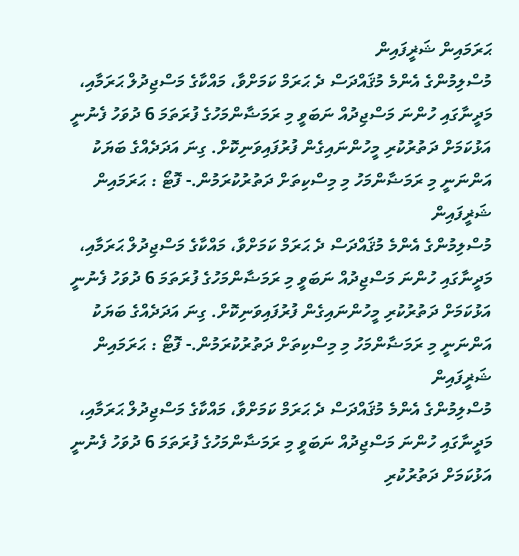ޙަރަމައިން ޝަޜީފައިން
މުސްލިމުންގެ އެންމެ މުޤައްދަސް ދެ ޙަރަމް ކަމަށްވާ، މައްކާގެ މަސްޖިދުލް ޙަރަމާއި، މަދީނާގައި ހުންނަ މަސްޖިދުއް ނަބަވީ މި ރަމަޟާންމަހުގެ ފުރަތަމަ 6 ދުވަހު ފެނުނީ އަޅުކަމަށް ދަތުރުކުރި މީހުންނައިގެން ފުރުފައިވަނިކޮށް. ގިނަ އަދަދެއްގެ ބަޔަކު އަންނަނީ މި ރަމަޟާންމަހު މި މިސްކިތަށް ދަތުރުކުރަމުން.- ފޮޓޯ : ޙަރަމައިން ޝަޜީފައިން
މުސްލިމުންގެ އެންމެ މުޤައްދަސް ދެ ޙަރަމް ކަމަށްވާ، މައްކާގެ މަސްޖިދުލް ޙަރަމާއި، މަދީނާގައި ހުންނަ މަސްޖިދުއް ނަބަވީ މި ރަމަޟާންމަހުގެ ފުރަތަމަ 6 ދުވަހު ފެނުނީ އަޅުކަމަށް ދަތުރުކުރި މީހުންނައިގެން ފުރުފައިވަނިކޮށް. ގިނަ އަދަދެއްގެ ބަޔަކު އަންނަނީ މި ރަމަޟާންމަހު މި މިސްކިތަށް ދަތުރުކުރަމުން.- ފޮޓޯ : ޙަރަމައިން ޝަޜީފައިން
މުސްލިމުންގެ އެންމެ މުޤައްދަސް ދެ ޙަރަމް ކަމަށްވާ، މައްކާގެ މަސްޖިދުލް ޙަރަމާއި، މަދީނާގައި ހުންނަ މަސްޖިދުއް ނަބަވީ މި ރަމަޟާންމަހުގެ ފުރަތަމަ 6 ދުވަހު ފެނުނީ އަޅުކަމަށް ދަތުރުކުރި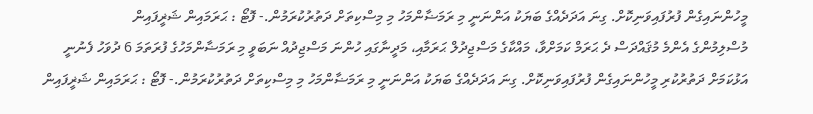މީހުންނައިގެން ފުރުފައިވަނިކޮށް. ގިނަ އަދަދެއްގެ ބަޔަކު އަންނަނީ މި ރަމަޟާންމަހު މި މިސްކިތަށް ދަތުރުކުރަމުން.- ފޮޓޯ : ޙަރަމައިން ޝަޜީފައިން
މުސްލިމުންގެ އެންމެ މުޤައްދަސް ދެ ޙަރަމް ކަމަށްވާ، މައްކާގެ މަސްޖިދުލް ޙަރަމާއި، މަދީނާގައި ހުންނަ މަސްޖިދުއް ނަބަވީ މި ރަމަޟާންމަހުގެ ފުރަތަމަ 6 ދުވަހު ފެނުނީ އަޅުކަމަށް ދަތުރުކުރި މީހުންނައިގެން ފުރުފައިވަނިކޮށް. ގިނަ އަދަދެއްގެ ބަޔަކު އަންނަނީ މި ރަމަޟާންމަހު މި މިސްކިތަށް ދަތުރުކުރަމުން.- ފޮޓޯ : ޙަރަމައިން ޝަޜީފައިން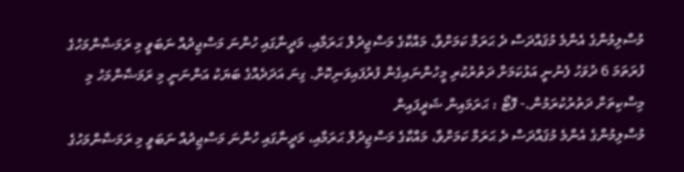މުސްލިމުންގެ އެންމެ މުޤައްދަސް ދެ ޙަރަމް ކަމަށްވާ، މައްކާގެ މަސްޖިދުލް ޙަރަމާއި، މަދީނާގައި ހުންނަ މަސްޖިދުއް ނަބަވީ މި ރަމަޟާންމަހުގެ ފުރަތަމަ 6 ދުވަހު ފެނުނީ އަޅުކަމަށް ދަތުރުކުރި މީހުންނައިގެން ފުރުފައިވަނިކޮށް. ގިނަ އަދަދެއްގެ ބަޔަކު އަންނަނީ މި ރަމަޟާންމަހު މި މިސްކިތަށް ދަތުރުކުރަމުން.- ފޮޓޯ : ޙަރަމައިން ޝަޜީފައިން
މުސްލިމުންގެ އެންމެ މުޤައްދަސް ދެ ޙަރަމް ކަމަށްވާ، މައްކާގެ މަސްޖިދުލް ޙަރަމާއި، މަދީނާގައި ހުންނަ މަސްޖިދުއް ނަބަވީ މި ރަމަޟާންމަހުގެ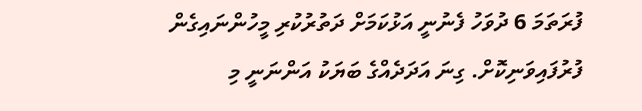ފުރަތަމަ 6 ދުވަހު ފެނުނީ އަޅުކަމަށް ދަތުރުކުރި މީހުންނައިގެން ފުރުފައިވަނިކޮށް. ގިނަ އަދަދެއްގެ ބަޔަކު އަންނަނީ މި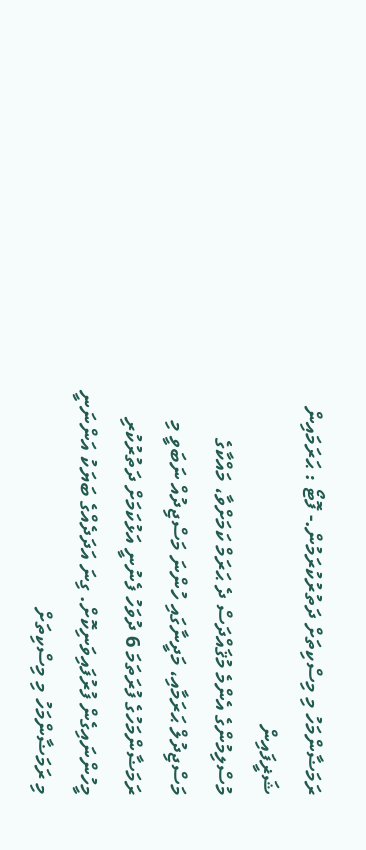ރަމަޟާންމަހު މި މިސްކިތަށް ދަތުރުކުރަމުން.- ފޮޓޯ : ޙަރަމައިން ޝަޜީފައިން
މުސްލިމުންގެ އެންމެ މުޤައްދަސް ދެ ޙަރަމް ކަމަށްވާ، މައްކާގެ މަސްޖިދުލް ޙަރަމާއި، މަދީނާގައި ހުންނަ މަސްޖިދުއް ނަބަވީ މި ރަމަޟާންމަހުގެ ފުރަތަމަ 6 ދުވަހު ފެނުނީ އަޅުކަމަށް ދަތުރުކުރި މީހުންނައިގެން ފުރުފައިވަނިކޮށް. ގިނަ އަދަދެއްގެ ބަޔަކު އަންނަނީ މި ރަމަޟާންމަހު މި މިސްކިތަށް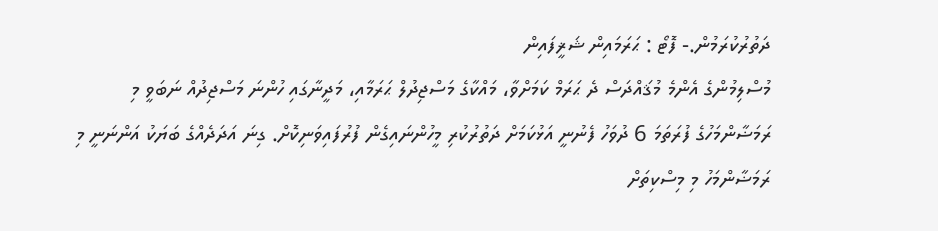ދަތުރުކުރަމުން.- ފޮޓޯ : ޙަރަމައިން ޝަޜީފައިން
މުސްލިމުންގެ އެންމެ މުޤައްދަސް ދެ ޙަރަމް ކަމަށްވާ، މައްކާގެ މަސްޖިދުލް ޙަރަމާއި، މަދީނާގައި ހުންނަ މަސްޖިދުއް ނަބަވީ މި ރަމަޟާންމަހުގެ ފުރަތަމަ 6 ދުވަހު ފެނުނީ އަޅުކަމަށް ދަތުރުކުރި މީހުންނައިގެން ފުރުފައިވަނިކޮށް. ގިނަ އަދަދެއްގެ ބަޔަކު އަންނަނީ މި ރަމަޟާންމަހު މި މިސްކިތަށް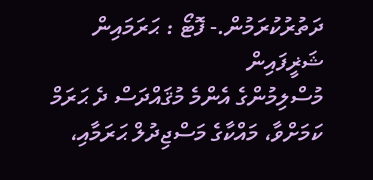ދަތުރުކުރަމުން.- ފޮޓޯ : ޙަރަމައިން ޝަޜީފައިން
މުސްލިމުންގެ އެންމެ މުޤައްދަސް ދެ ޙަރަމް ކަމަށްވާ، މައްކާގެ މަސްޖިދުލް ޙަރަމާއި،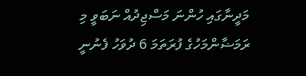މަދީނާގައި ހުންނަ މަސްޖިދުއް ނަބަވީ މި ރަމަޟާންމަހުގެ ފުރަތަމަ 6 ދުވަހު ފެނުނީ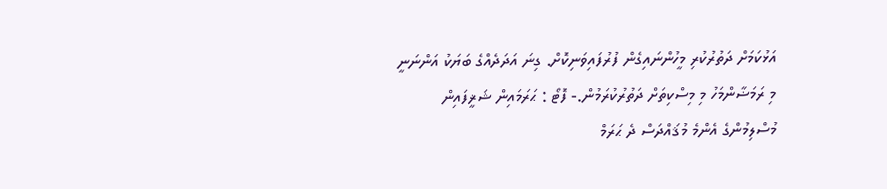އަޅުކަމަށް ދަތުރުކުރި މީހުންނައިގެން ފުރުފައިވަނިކޮށް. ގިނަ އަދަދެއްގެ ބަޔަކު އަންނަނީ މި ރަމަޟާންމަހު މި މިސްކިތަށް ދަތުރުކުރަމުން.- ފޮޓޯ : ޙަރަމައިން ޝަޜީފައިން
މުސްލިމުންގެ އެންމެ މުޤައްދަސް ދެ ޙަރަމް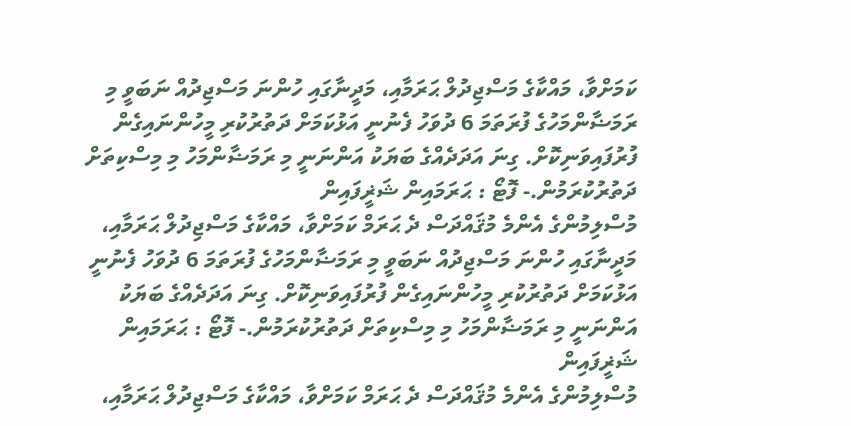ކަމަށްވާ، މައްކާގެ މަސްޖިދުލް ޙަރަމާއި، މަދީނާގައި ހުންނަ މަސްޖިދުއް ނަބަވީ މި ރަމަޟާންމަހުގެ ފުރަތަމަ 6 ދުވަހު ފެނުނީ އަޅުކަމަށް ދަތުރުކުރި މީހުންނައިގެން ފުރުފައިވަނިކޮށް. ގިނަ އަދަދެއްގެ ބަޔަކު އަންނަނީ މި ރަމަޟާންމަހު މި މިސްކިތަށް ދަތުރުކުރަމުން.- ފޮޓޯ : ޙަރަމައިން ޝަޜީފައިން
މުސްލިމުންގެ އެންމެ މުޤައްދަސް ދެ ޙަރަމް ކަމަށްވާ، މައްކާގެ މަސްޖިދުލް ޙަރަމާއި، މަދީނާގައި ހުންނަ މަސްޖިދުއް ނަބަވީ މި ރަމަޟާންމަހުގެ ފުރަތަމަ 6 ދުވަހު ފެނުނީ އަޅުކަމަށް ދަތުރުކުރި މީހުންނައިގެން ފުރުފައިވަނިކޮށް. ގިނަ އަދަދެއްގެ ބަޔަކު އަންނަނީ މި ރަމަޟާންމަހު މި މިސްކިތަށް ދަތުރުކުރަމުން.- ފޮޓޯ : ޙަރަމައިން ޝަޜީފައިން
މުސްލިމުންގެ އެންމެ މުޤައްދަސް ދެ ޙަރަމް ކަމަށްވާ، މައްކާގެ މަސްޖިދުލް ޙަރަމާއި،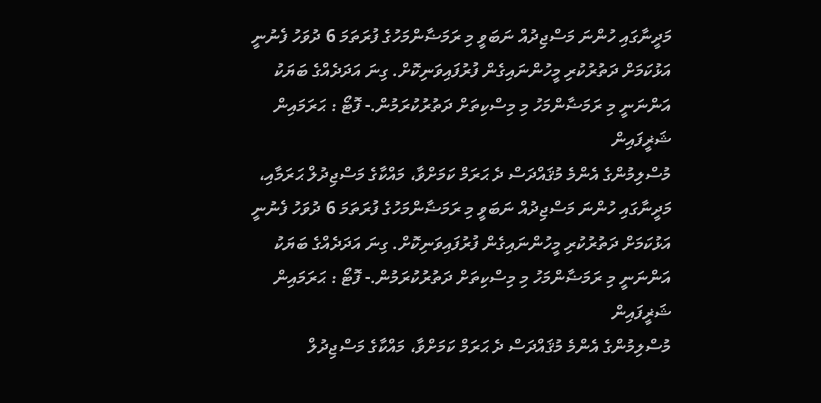މަދީނާގައި ހުންނަ މަސްޖިދުއް ނަބަވީ މި ރަމަޟާންމަހުގެ ފުރަތަމަ 6 ދުވަހު ފެނުނީ އަޅުކަމަށް ދަތުރުކުރި މީހުންނައިގެން ފުރުފައިވަނިކޮށް. ގިނަ އަދަދެއްގެ ބަޔަކު އަންނަނީ މި ރަމަޟާންމަހު މި މިސްކިތަށް ދަތުރުކުރަމުން.- ފޮޓޯ : ޙަރަމައިން ޝަޜީފައިން
މުސްލިމުންގެ އެންމެ މުޤައްދަސް ދެ ޙަރަމް ކަމަށްވާ، މައްކާގެ މަސްޖިދުލް ޙަރަމާއި، މަދީނާގައި ހުންނަ މަސްޖިދުއް ނަބަވީ މި ރަމަޟާންމަހުގެ ފުރަތަމަ 6 ދުވަހު ފެނުނީ އަޅުކަމަށް ދަތުރުކުރި މީހުންނައިގެން ފުރުފައިވަނިކޮށް. ގިނަ އަދަދެއްގެ ބަޔަކު އަންނަނީ މި ރަމަޟާންމަހު މި މިސްކިތަށް ދަތުރުކުރަމުން.- ފޮޓޯ : ޙަރަމައިން ޝަޜީފައިން
މުސްލިމުންގެ އެންމެ މުޤައްދަސް ދެ ޙަރަމް ކަމަށްވާ، މައްކާގެ މަސްޖިދުލް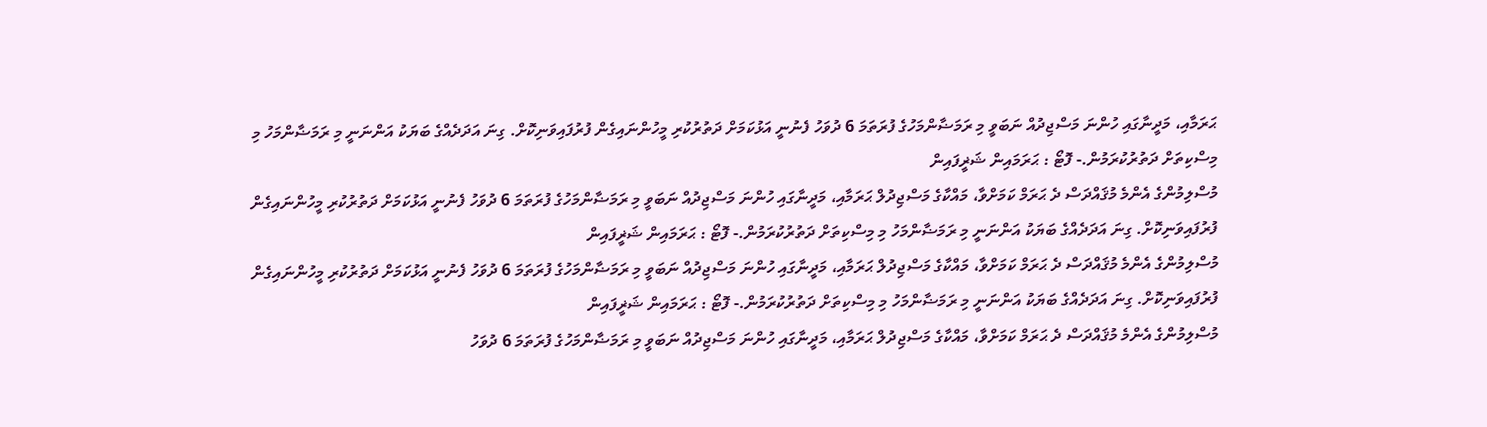ޙަރަމާއި، މަދީނާގައި ހުންނަ މަސްޖިދުއް ނަބަވީ މި ރަމަޟާންމަހުގެ ފުރަތަމަ 6 ދުވަހު ފެނުނީ އަޅުކަމަށް ދަތުރުކުރި މީހުންނައިގެން ފުރުފައިވަނިކޮށް. ގިނަ އަދަދެއްގެ ބަޔަކު އަންނަނީ މި ރަމަޟާންމަހު މި މިސްކިތަށް ދަތުރުކުރަމުން.- ފޮޓޯ : ޙަރަމައިން ޝަޜީފައިން
މުސްލިމުންގެ އެންމެ މުޤައްދަސް ދެ ޙަރަމް ކަމަށްވާ، މައްކާގެ މަސްޖިދުލް ޙަރަމާއި، މަދީނާގައި ހުންނަ މަސްޖިދުއް ނަބަވީ މި ރަމަޟާންމަހުގެ ފުރަތަމަ 6 ދުވަހު ފެނުނީ އަޅުކަމަށް ދަތުރުކުރި މީހުންނައިގެން ފުރުފައިވަނިކޮށް. ގިނަ އަދަދެއްގެ ބަޔަކު އަންނަނީ މި ރަމަޟާންމަހު މި މިސްކިތަށް ދަތުރުކުރަމުން.- ފޮޓޯ : ޙަރަމައިން ޝަޜީފައިން
މުސްލިމުންގެ އެންމެ މުޤައްދަސް ދެ ޙަރަމް ކަމަށްވާ، މައްކާގެ މަސްޖިދުލް ޙަރަމާއި، މަދީނާގައި ހުންނަ މަސްޖިދުއް ނަބަވީ މި ރަމަޟާންމަހުގެ ފުރަތަމަ 6 ދުވަހު ފެނުނީ އަޅުކަމަށް ދަތުރުކުރި މީހުންނައިގެން ފުރުފައިވަނިކޮށް. ގިނަ އަދަދެއްގެ ބަޔަކު އަންނަނީ މި ރަމަޟާންމަހު މި މިސްކިތަށް ދަތުރުކުރަމުން.- ފޮޓޯ : ޙަރަމައިން ޝަޜީފައިން
މުސްލިމުންގެ އެންމެ މުޤައްދަސް ދެ ޙަރަމް ކަމަށްވާ، މައްކާގެ މަސްޖިދުލް ޙަރަމާއި، މަދީނާގައި ހުންނަ މަސްޖިދުއް ނަބަވީ މި ރަމަޟާންމަހުގެ ފުރަތަމަ 6 ދުވަހު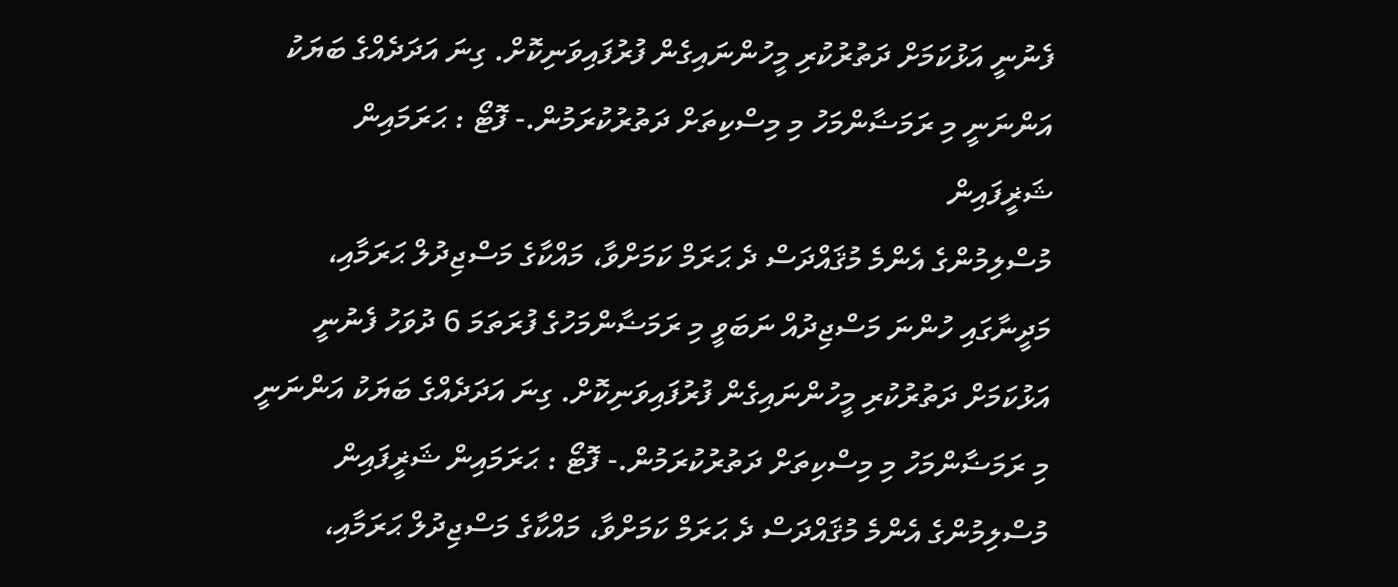ފެނުނީ އަޅުކަމަށް ދަތުރުކުރި މީހުންނައިގެން ފުރުފައިވަނިކޮށް. ގިނަ އަދަދެއްގެ ބަޔަކު އަންނަނީ މި ރަމަޟާންމަހު މި މިސްކިތަށް ދަތުރުކުރަމުން.- ފޮޓޯ : ޙަރަމައިން ޝަޜީފައިން
މުސްލިމުންގެ އެންމެ މުޤައްދަސް ދެ ޙަރަމް ކަމަށްވާ، މައްކާގެ މަސްޖިދުލް ޙަރަމާއި، މަދީނާގައި ހުންނަ މަސްޖިދުއް ނަބަވީ މި ރަމަޟާންމަހުގެ ފުރަތަމަ 6 ދުވަހު ފެނުނީ އަޅުކަމަށް ދަތުރުކުރި މީހުންނައިގެން ފުރުފައިވަނިކޮށް. ގިނަ އަދަދެއްގެ ބަޔަކު އަންނަނީ މި ރަމަޟާންމަހު މި މިސްކިތަށް ދަތުރުކުރަމުން.- ފޮޓޯ : ޙަރަމައިން ޝަޜީފައިން
މުސްލިމުންގެ އެންމެ މުޤައްދަސް ދެ ޙަރަމް ކަމަށްވާ، މައްކާގެ މަސްޖިދުލް ޙަރަމާއި،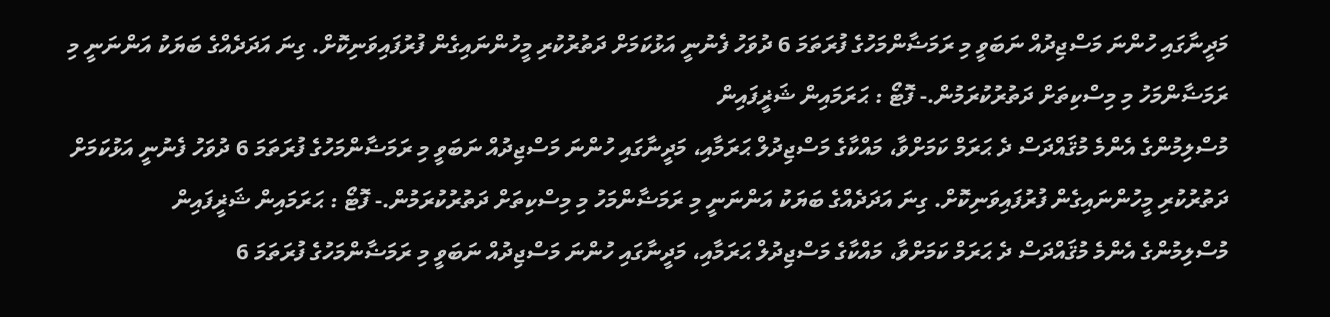މަދީނާގައި ހުންނަ މަސްޖިދުއް ނަބަވީ މި ރަމަޟާންމަހުގެ ފުރަތަމަ 6 ދުވަހު ފެނުނީ އަޅުކަމަށް ދަތުރުކުރި މީހުންނައިގެން ފުރުފައިވަނިކޮށް. ގިނަ އަދަދެއްގެ ބަޔަކު އަންނަނީ މި ރަމަޟާންމަހު މި މިސްކިތަށް ދަތުރުކުރަމުން.- ފޮޓޯ : ޙަރަމައިން ޝަޜީފައިން
މުސްލިމުންގެ އެންމެ މުޤައްދަސް ދެ ޙަރަމް ކަމަށްވާ، މައްކާގެ މަސްޖިދުލް ޙަރަމާއި، މަދީނާގައި ހުންނަ މަސްޖިދުއް ނަބަވީ މި ރަމަޟާންމަހުގެ ފުރަތަމަ 6 ދުވަހު ފެނުނީ އަޅުކަމަށް ދަތުރުކުރި މީހުންނައިގެން ފުރުފައިވަނިކޮށް. ގިނަ އަދަދެއްގެ ބަޔަކު އަންނަނީ މި ރަމަޟާންމަހު މި މިސްކިތަށް ދަތުރުކުރަމުން.- ފޮޓޯ : ޙަރަމައިން ޝަޜީފައިން
މުސްލިމުންގެ އެންމެ މުޤައްދަސް ދެ ޙަރަމް ކަމަށްވާ، މައްކާގެ މަސްޖިދުލް ޙަރަމާއި، މަދީނާގައި ހުންނަ މަސްޖިދުއް ނަބަވީ މި ރަމަޟާންމަހުގެ ފުރަތަމަ 6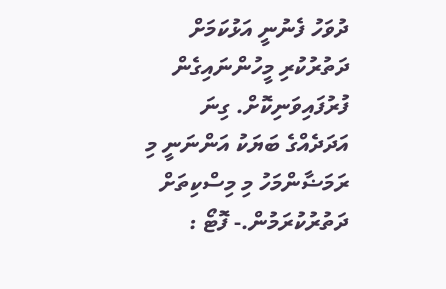ދުވަހު ފެނުނީ އަޅުކަމަށް ދަތުރުކުރި މީހުންނައިގެން ފުރުފައިވަނިކޮށް. ގިނަ އަދަދެއްގެ ބަޔަކު އަންނަނީ މި ރަމަޟާންމަހު މި މިސްކިތަށް ދަތުރުކުރަމުން.- ފޮޓޯ :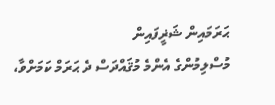ޙަރަމައިން ޝަޜީފައިން
މުސްލިމުންގެ އެންމެ މުޤައްދަސް ދެ ޙަރަމް ކަމަށްވާ،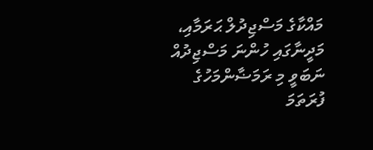މައްކާގެ މަސްޖިދުލް ޙަރަމާއި، މަދީނާގައި ހުންނަ މަސްޖިދުއް ނަބަވީ މި ރަމަޟާންމަހުގެ ފުރަތަމަ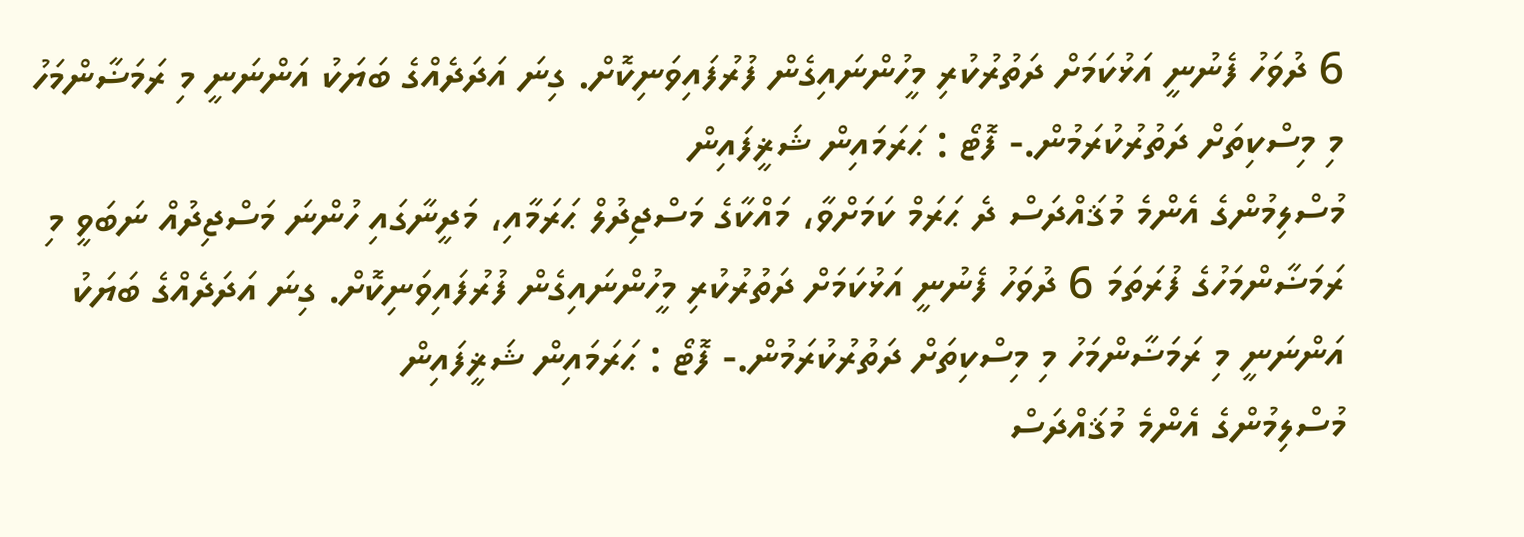6 ދުވަހު ފެނުނީ އަޅުކަމަށް ދަތުރުކުރި މީހުންނައިގެން ފުރުފައިވަނިކޮށް. ގިނަ އަދަދެއްގެ ބަޔަކު އަންނަނީ މި ރަމަޟާންމަހު މި މިސްކިތަށް ދަތުރުކުރަމުން.- ފޮޓޯ : ޙަރަމައިން ޝަޜީފައިން
މުސްލިމުންގެ އެންމެ މުޤައްދަސް ދެ ޙަރަމް ކަމަށްވާ، މައްކާގެ މަސްޖިދުލް ޙަރަމާއި، މަދީނާގައި ހުންނަ މަސްޖިދުއް ނަބަވީ މި ރަމަޟާންމަހުގެ ފުރަތަމަ 6 ދުވަހު ފެނުނީ އަޅުކަމަށް ދަތުރުކުރި މީހުންނައިގެން ފުރުފައިވަނިކޮށް. ގިނަ އަދަދެއްގެ ބަޔަކު އަންނަނީ މި ރަމަޟާންމަހު މި މިސްކިތަށް ދަތުރުކުރަމުން.- ފޮޓޯ : ޙަރަމައިން ޝަޜީފައިން
މުސްލިމުންގެ އެންމެ މުޤައްދަސް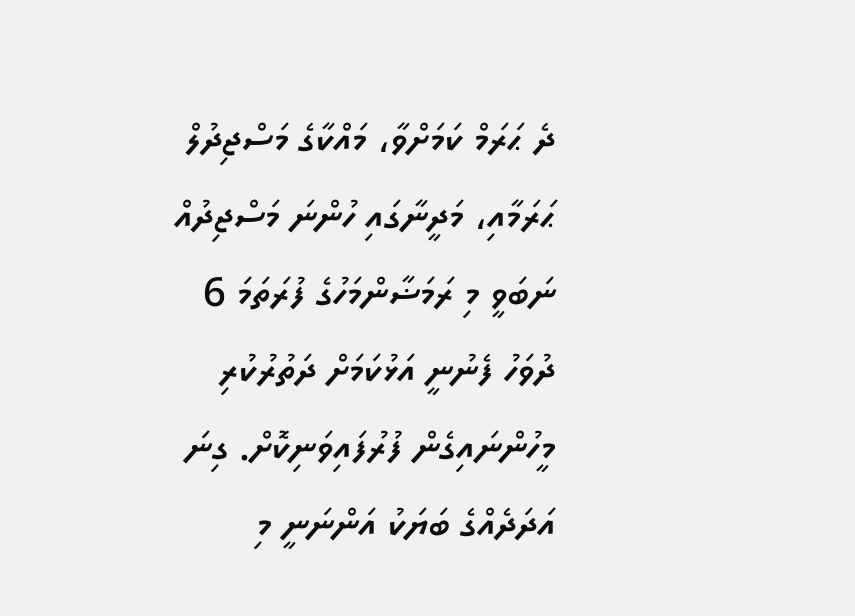ދެ ޙަރަމް ކަމަށްވާ، މައްކާގެ މަސްޖިދުލް ޙަރަމާއި، މަދީނާގައި ހުންނަ މަސްޖިދުއް ނަބަވީ މި ރަމަޟާންމަހުގެ ފުރަތަމަ 6 ދުވަހު ފެނުނީ އަޅުކަމަށް ދަތުރުކުރި މީހުންނައިގެން ފުރުފައިވަނިކޮށް. ގިނަ އަދަދެއްގެ ބަޔަކު އަންނަނީ މި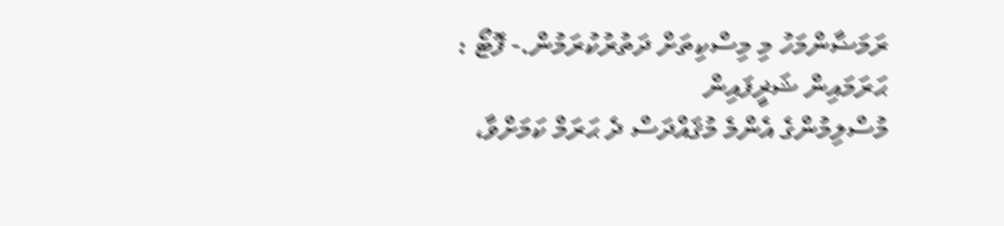ރަމަޟާންމަހު މި މިސްކިތަށް ދަތުރުކުރަމުން.- ފޮޓޯ : ޙަރަމައިން ޝަޜީފައިން
މުސްލިމުންގެ އެންމެ މުޤައްދަސް ދެ ޙަރަމް ކަމަށްވާ،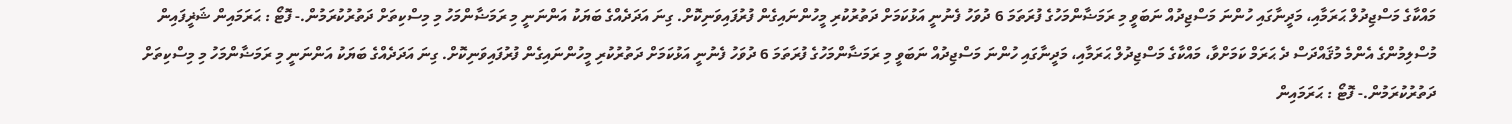މައްކާގެ މަސްޖިދުލް ޙަރަމާއި، މަދީނާގައި ހުންނަ މަސްޖިދުއް ނަބަވީ މި ރަމަޟާންމަހުގެ ފުރަތަމަ 6 ދުވަހު ފެނުނީ އަޅުކަމަށް ދަތުރުކުރި މީހުންނައިގެން ފުރުފައިވަނިކޮށް. ގިނަ އަދަދެއްގެ ބަޔަކު އަންނަނީ މި ރަމަޟާންމަހު މި މިސްކިތަށް ދަތުރުކުރަމުން.- ފޮޓޯ : ޙަރަމައިން ޝަޜީފައިން
މުސްލިމުންގެ އެންމެ މުޤައްދަސް ދެ ޙަރަމް ކަމަށްވާ، މައްކާގެ މަސްޖިދުލް ޙަރަމާއި، މަދީނާގައި ހުންނަ މަސްޖިދުއް ނަބަވީ މި ރަމަޟާންމަހުގެ ފުރަތަމަ 6 ދުވަހު ފެނުނީ އަޅުކަމަށް ދަތުރުކުރި މީހުންނައިގެން ފުރުފައިވަނިކޮށް. ގިނަ އަދަދެއްގެ ބަޔަކު އަންނަނީ މި ރަމަޟާންމަހު މި މިސްކިތަށް ދަތުރުކުރަމުން.- ފޮޓޯ : ޙަރަމައިން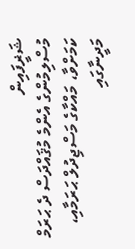ޝަޜީފައިން
މުސްލިމުންގެ އެންމެ މުޤައްދަސް ދެ ޙަރަމް ކަމަށްވާ، މައްކާގެ މަސްޖިދުލް ޙަރަމާއި، މަދީނާގައި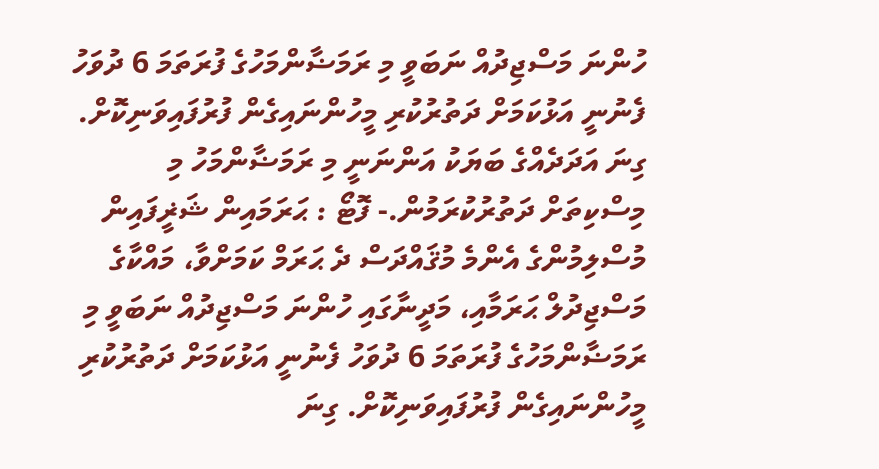ހުންނަ މަސްޖިދުއް ނަބަވީ މި ރަމަޟާންމަހުގެ ފުރަތަމަ 6 ދުވަހު ފެނުނީ އަޅުކަމަށް ދަތުރުކުރި މީހުންނައިގެން ފުރުފައިވަނިކޮށް. ގިނަ އަދަދެއްގެ ބަޔަކު އަންނަނީ މި ރަމަޟާންމަހު މި މިސްކިތަށް ދަތުރުކުރަމުން.- ފޮޓޯ : ޙަރަމައިން ޝަޜީފައިން
މުސްލިމުންގެ އެންމެ މުޤައްދަސް ދެ ޙަރަމް ކަމަށްވާ، މައްކާގެ މަސްޖިދުލް ޙަރަމާއި، މަދީނާގައި ހުންނަ މަސްޖިދުއް ނަބަވީ މި ރަމަޟާންމަހުގެ ފުރަތަމަ 6 ދުވަހު ފެނުނީ އަޅުކަމަށް ދަތުރުކުރި މީހުންނައިގެން ފުރުފައިވަނިކޮށް. ގިނަ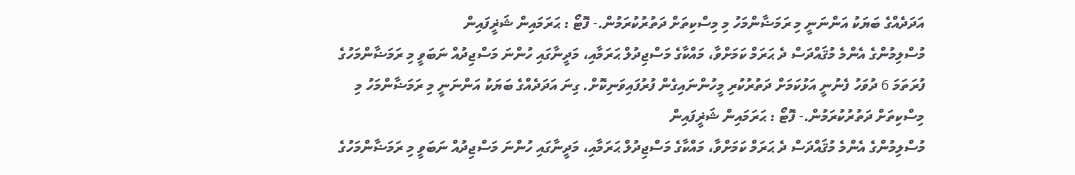އަދަދެއްގެ ބަޔަކު އަންނަނީ މި ރަމަޟާންމަހު މި މިސްކިތަށް ދަތުރުކުރަމުން.- ފޮޓޯ : ޙަރަމައިން ޝަޜީފައިން
މުސްލިމުންގެ އެންމެ މުޤައްދަސް ދެ ޙަރަމް ކަމަށްވާ، މައްކާގެ މަސްޖިދުލް ޙަރަމާއި، މަދީނާގައި ހުންނަ މަސްޖިދުއް ނަބަވީ މި ރަމަޟާންމަހުގެ ފުރަތަމަ 6 ދުވަހު ފެނުނީ އަޅުކަމަށް ދަތުރުކުރި މީހުންނައިގެން ފުރުފައިވަނިކޮށް. ގިނަ އަދަދެއްގެ ބަޔަކު އަންނަނީ މި ރަމަޟާންމަހު މި މިސްކިތަށް ދަތުރުކުރަމުން.- ފޮޓޯ : ޙަރަމައިން ޝަޜީފައިން
މުސްލިމުންގެ އެންމެ މުޤައްދަސް ދެ ޙަރަމް ކަމަށްވާ، މައްކާގެ މަސްޖިދުލް ޙަރަމާއި، މަދީނާގައި ހުންނަ މަސްޖިދުއް ނަބަވީ މި ރަމަޟާންމަހުގެ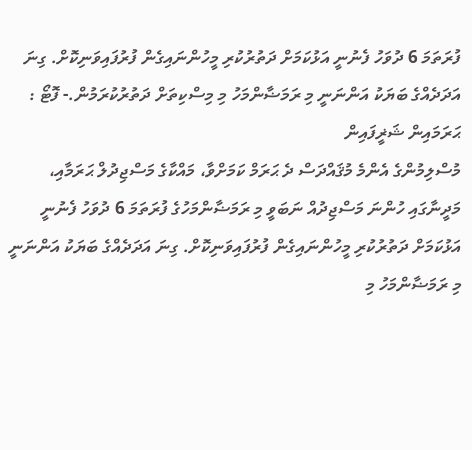ފުރަތަމަ 6 ދުވަހު ފެނުނީ އަޅުކަމަށް ދަތުރުކުރި މީހުންނައިގެން ފުރުފައިވަނިކޮށް. ގިނަ އަދަދެއްގެ ބަޔަކު އަންނަނީ މި ރަމަޟާންމަހު މި މިސްކިތަށް ދަތުރުކުރަމުން.- ފޮޓޯ : ޙަރަމައިން ޝަޜީފައިން
މުސްލިމުންގެ އެންމެ މުޤައްދަސް ދެ ޙަރަމް ކަމަށްވާ، މައްކާގެ މަސްޖިދުލް ޙަރަމާއި، މަދީނާގައި ހުންނަ މަސްޖިދުއް ނަބަވީ މި ރަމަޟާންމަހުގެ ފުރަތަމަ 6 ދުވަހު ފެނުނީ އަޅުކަމަށް ދަތުރުކުރި މީހުންނައިގެން ފުރުފައިވަނިކޮށް. ގިނަ އަދަދެއްގެ ބަޔަކު އަންނަނީ މި ރަމަޟާންމަހު މި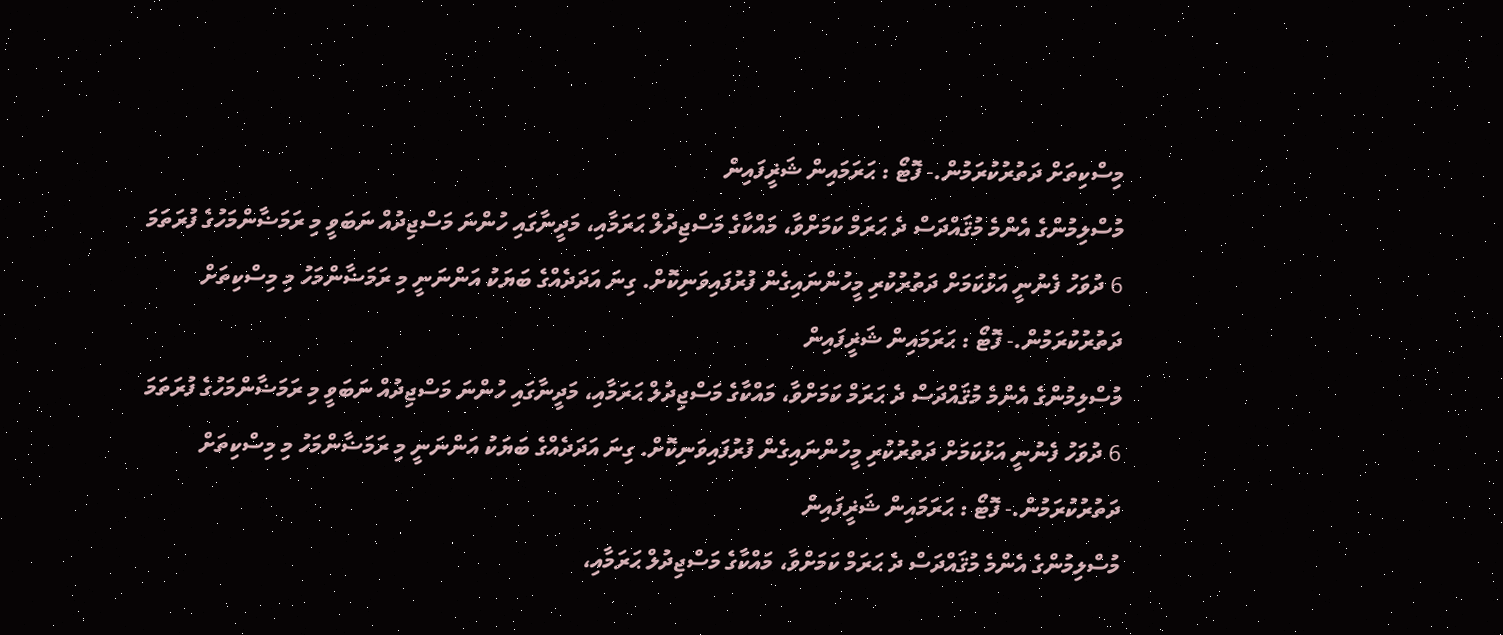މިސްކިތަށް ދަތުރުކުރަމުން.- ފޮޓޯ : ޙަރަމައިން ޝަޜީފައިން
މުސްލިމުންގެ އެންމެ މުޤައްދަސް ދެ ޙަރަމް ކަމަށްވާ، މައްކާގެ މަސްޖިދުލް ޙަރަމާއި، މަދީނާގައި ހުންނަ މަސްޖިދުއް ނަބަވީ މި ރަމަޟާންމަހުގެ ފުރަތަމަ 6 ދުވަހު ފެނުނީ އަޅުކަމަށް ދަތުރުކުރި މީހުންނައިގެން ފުރުފައިވަނިކޮށް. ގިނަ އަދަދެއްގެ ބަޔަކު އަންނަނީ މި ރަމަޟާންމަހު މި މިސްކިތަށް ދަތުރުކުރަމުން.- ފޮޓޯ : ޙަރަމައިން ޝަޜީފައިން
މުސްލިމުންގެ އެންމެ މުޤައްދަސް ދެ ޙަރަމް ކަމަށްވާ، މައްކާގެ މަސްޖިދުލް ޙަރަމާއި، މަދީނާގައި ހުންނަ މަސްޖިދުއް ނަބަވީ މި ރަމަޟާންމަހުގެ ފުރަތަމަ 6 ދުވަހު ފެނުނީ އަޅުކަމަށް ދަތުރުކުރި މީހުންނައިގެން ފުރުފައިވަނިކޮށް. ގިނަ އަދަދެއްގެ ބަޔަކު އަންނަނީ މި ރަމަޟާންމަހު މި މިސްކިތަށް ދަތުރުކުރަމުން.- ފޮޓޯ : ޙަރަމައިން ޝަޜީފައިން
މުސްލިމުންގެ އެންމެ މުޤައްދަސް ދެ ޙަރަމް ކަމަށްވާ، މައްކާގެ މަސްޖިދުލް ޙަރަމާއި،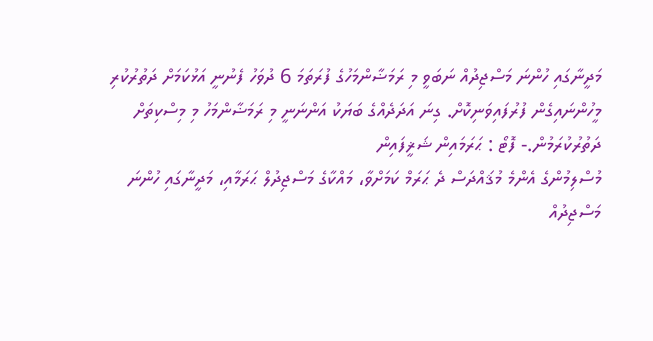މަދީނާގައި ހުންނަ މަސްޖިދުއް ނަބަވީ މި ރަމަޟާންމަހުގެ ފުރަތަމަ 6 ދުވަހު ފެނުނީ އަޅުކަމަށް ދަތުރުކުރި މީހުންނައިގެން ފުރުފައިވަނިކޮށް. ގިނަ އަދަދެއްގެ ބަޔަކު އަންނަނީ މި ރަމަޟާންމަހު މި މިސްކިތަށް ދަތުރުކުރަމުން.- ފޮޓޯ : ޙަރަމައިން ޝަޜީފައިން
މުސްލިމުންގެ އެންމެ މުޤައްދަސް ދެ ޙަރަމް ކަމަށްވާ، މައްކާގެ މަސްޖިދުލް ޙަރަމާއި، މަދީނާގައި ހުންނަ މަސްޖިދުއް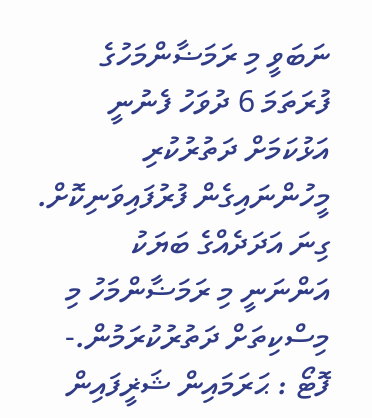ނަބަވީ މި ރަމަޟާންމަހުގެ ފުރަތަމަ 6 ދުވަހު ފެނުނީ އަޅުކަމަށް ދަތުރުކުރި މީހުންނައިގެން ފުރުފައިވަނިކޮށް. ގިނަ އަދަދެއްގެ ބަޔަކު އަންނަނީ މި ރަމަޟާންމަހު މި މިސްކިތަށް ދަތުރުކުރަމުން.- ފޮޓޯ : ޙަރަމައިން ޝަޜީފައިން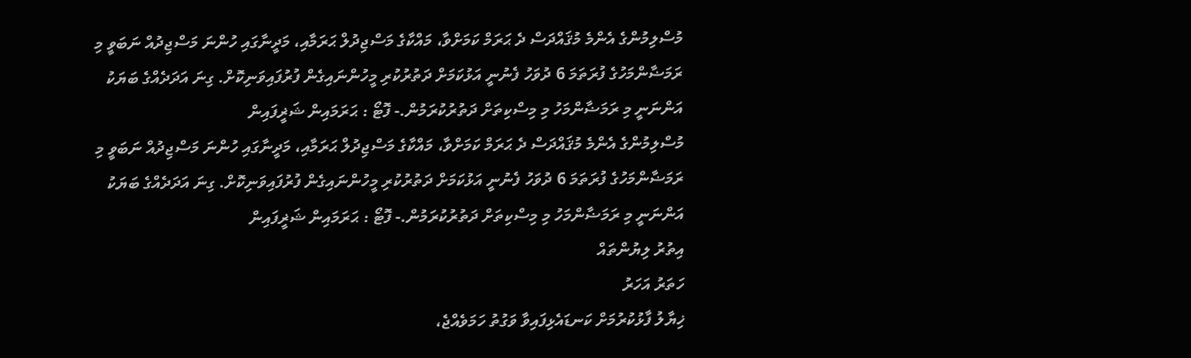މުސްލިމުންގެ އެންމެ މުޤައްދަސް ދެ ޙަރަމް ކަމަށްވާ، މައްކާގެ މަސްޖިދުލް ޙަރަމާއި، މަދީނާގައި ހުންނަ މަސްޖިދުއް ނަބަވީ މި ރަމަޟާންމަހުގެ ފުރަތަމަ 6 ދުވަހު ފެނުނީ އަޅުކަމަށް ދަތުރުކުރި މީހުންނައިގެން ފުރުފައިވަނިކޮށް. ގިނަ އަދަދެއްގެ ބަޔަކު އަންނަނީ މި ރަމަޟާންމަހު މި މިސްކިތަށް ދަތުރުކުރަމުން.- ފޮޓޯ : ޙަރަމައިން ޝަޜީފައިން
މުސްލިމުންގެ އެންމެ މުޤައްދަސް ދެ ޙަރަމް ކަމަށްވާ، މައްކާގެ މަސްޖިދުލް ޙަރަމާއި، މަދީނާގައި ހުންނަ މަސްޖިދުއް ނަބަވީ މި ރަމަޟާންމަހުގެ ފުރަތަމަ 6 ދުވަހު ފެނުނީ އަޅުކަމަށް ދަތުރުކުރި މީހުންނައިގެން ފުރުފައިވަނިކޮށް. ގިނަ އަދަދެއްގެ ބަޔަކު އަންނަނީ މި ރަމަޟާންމަހު މި މިސްކިތަށް ދަތުރުކުރަމުން.- ފޮޓޯ : ޙަރަމައިން ޝަޜީފައިން
އިތުރު ލިޔުންތައް
ހަތަރު އަހަރު
ޚިޔާލު ފާޅުކުރުމަށް ކަނޑައެޅިފައިވާ ވަގުތު ހަމަވެއްޖެ،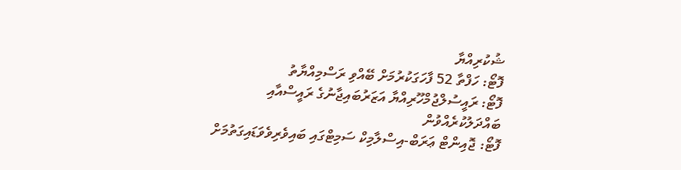ޝުކުރިއްޔާ
ފޮޓޯ: ހަފްތާ 52 ފާހަގަކުރުމަށް ބޭއްވި ރަސްމިއްޔާތު
ފޮޓޯ: ރައީސުލްޖުމްހޫރިއްޔާ އަޒަރުބައިޖާނުގެ ރައީސްއާއި ބައްދަލުކުރެއްވުން
ފޮޓޯ: ޖޮއިންޓް ޢަރަބް-އިސްލާމިކް ސަމިޓްގައި ބައިވެރިވެވަޑައިގަތުމަށް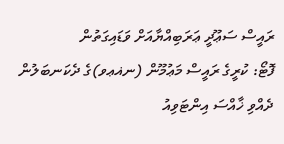ރައީސް ސަޢޫދީ ޢަރަބިއްޔާއަށް ވަޑައިގަތުން
ފޮޓޯ: ކުރީގެ ރައީސް މަޢުމޫން (ނޣޢވ)ގެ ދެކަނބަލުން ދެއްވި ޚާއްސަ އިންޓަވިއު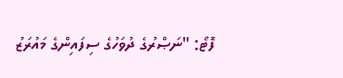ފޮޓޯ: "ނަޞްރުގެ ދުވަހުގެ ސިފައިންގެ މައުރަޒު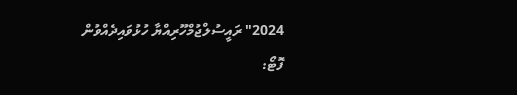2024" ރައީސުލްޖުމްހޫރިއްޔާ ހުޅުވައިދެއްވުން
ފޮޓޯ: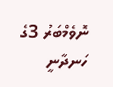ނޮވެމްބަރު 3ގެ ހަނދާނީ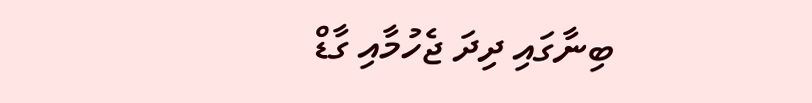ބިނާގައި ދިދަ ޖެހުމާއި ގާޑް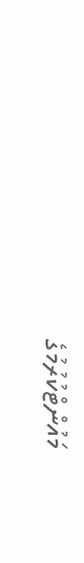މައުންޓްކުރުމުގެ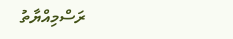ރަސްމިއްޔާތު